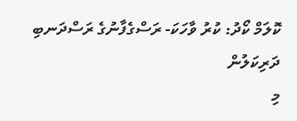ކޮލަމް ކޯދު: ކުރު ވާހަކަ- ރަސްގެފާނުގެ ރަސްދަނބި ދަރިކަލުން
މި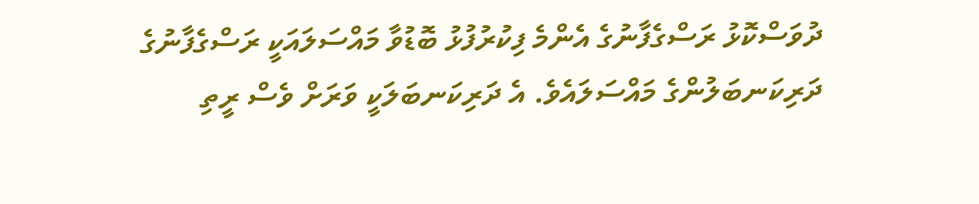ދުވަސްކޮޅު ރަސްގެފާނުގެ އެންމެ ފިކުރުފުޅު ބޮޑުވާ މައްސަލައަކީ ރަސްގެފާނުގެ ދަރިކަނބަލުންގެ މައްސަލައެވެ. އެ ދަރިކަނބަލަކީ ވަރަށް ވެސް ރީތި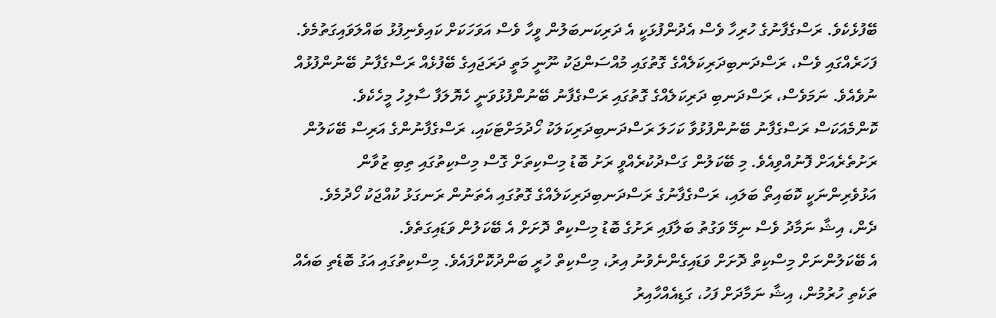ބޭފުޅެކެވެ. ރަސްގެފާނުގެ ހުރިހާ ވެސް އެދުންފުޅަކީ އެ ދަރިކަނބަލުން ވީހާ ވެސް އަވަހަކަށް ކައިވެނިފުޅު ބައްލަވައިގަތުމެވެ. ފަހަރެއްގައި ވެސް، ރަސްދަނބިދަރިކަލެއްގެ ގޮތުގައި މުއްސަންޖަކު ނޫނީ މަތީ ދަރަޖައިގެ ބޭފުޅެއް ރަސްގެފާނު ބޭނުންފުޅުއް ނުވެއެވެ. ނަމަވެސް، ރަސްދަނބި ދަރިކަލެއްގެ ގޮތުގައި ރަސްގެފާނު ބޭނުންފުޅުވަނީ ހެޔޮލަފާ ސާލިހު މީހެކެވެ.
ކޮންމެއަކަސް ރަސްގެފާނު ބޭނުންފުޅުވާ ކަހަލަ ރަސްދަނބިދަރިކަލަކު ހޯދުމަށްޓަކައި، ރަސްގެފާނުންގެ އަރިސް ބޭކަލުން ރަށުތެރެއަށް ފޮނުއްވިއެވެ. މި ބޭކަލުން ގަސްދުކުރެއްވީ ރަށު ބޮޑު މިސްކިތަށް ގޮސް މިސްކިތުގައި ތިބި ޒުވާން އަޅުވެރިންނަކީ ކޮބައިތޯ ބަލައި، ރަސްގެފާނުގެ ރަސްދަނބިދަރިކަލެއްގެ ގޮތުގައި އެތަނުން ރަނގަޅު ކުއްޖަކު ހޯދުމެވެ. ދެން، އިޝާ ނަމާދު ވެސް ނިމޭ ވަގުތު ބަލާފައި ރަށުގެ ބޮޑު މިސްކިތް ދޮށަށް އެ ބޭކަލުން ވަޑައިގަތެވެ.
އެ ބޭކަލުންނަށް މިސްކިތް ދޮށަށް ވަޑައިގެންނެވުނު އިރު، މިސްކިތް ހުރީ ބަންދުކޮށްފައެވެ. މިސްކިތުގައި އަގު ބޮޑެތި ބައެއް ތަކެތި ހުރުމުން، އިޝާ ނަމާދަށް ފަހު، ގަޑިއެއްހާއިރު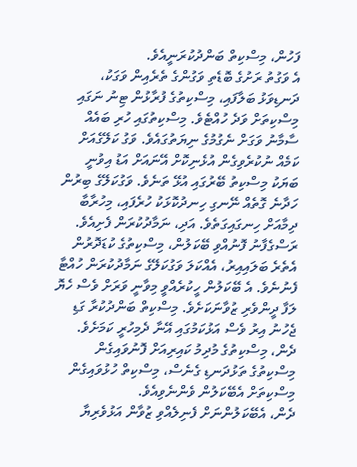ފަހުން، މިސްކިތް ބަންދުކުރަނީއެވެ.
އެ ވަގުތު ރަށުގެ ބޮޑެތި ވަގުންގެ ތެރެއިން ވަގަކު، ދަނޑިވަޅު ބަލާފައި، މިސްކިތުގެ ފުރާޅުން ޓިނު ނަގައި މިސްކިތަށް ވަދެ ހުއްޓެވެ. މިސްކިތުގައި ހުރި ބައެއް ސާމާނު ވަގަށް ނެގުމުގެ ނިޔަތުގައެވެ. ވަގު ކަލޭގެއަށް ކަމެއް ނުކުރެވިގެން އުޅެނިކޮށް އޭނައަށް އަޑު އިވުނީ ބަޔަކު މިސްކިތު ބޭރުގައި އުޅޭ ތަނެވެ. ވަގުކަލޭގެ ބިރުން ހަދާނެ ގޮތެއް ނޭނގި ހިނދުކޮޅަކު ހުރެފައި، މިހުރާބާ ދިމާއަށް ހިނގައިގަތެވެ. އަދި، ނަމާދުކުރަން ފެށިއެވެ.
ރަސްގެފާނު ފޮނުއްވި ބޭކަލުން، މިސްކިތުގެ ކުޑަދޮރުން އެތެރެ ބަލައިއިރު، އެއްކަލަ ވަގުކަލޭގެ ނަމާދުކުރަން ހުއްޓާ ފެނުނެވެ. އެ ބޭކަލުން ހީކުރެއްވީ މިވާނީ ވަރަށް ވެސް ހެޔޮ ލަފާ ދީންވެރި ޒުވާނަކަށެވެ. މިސްކިތް ބަންދުކުރާ ގަޑި ޖެހުނު އިރު ވެސް އަޅުކަމުގައި އޭނާ ދެމިހުރީ ކަމަށެވެ. ދެން، މިސްކިތުގެ މުދިމު ކައިރިއަށް ފޮނުވައިގެން މިސްކިތުގެ ތަޅުދަނޑި ގެނެސް، މިސްކިތް ހުޅުވައިގެން މިސްކިތަށް އެބޭކަލުން ވެންނެވިއެވެ.
ދެން، އެބޭކަލުންނަށް ފެނިލެއްވި ޒުވާން އަޅުވެރިޔާ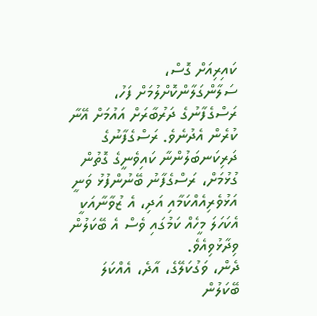ކައިރިއަށް ގޮސް، ސަލާންގަލާންކޮށްލުމަށް ފަހު، ރަސްގެފާނުގެ ދަރުބާރަށް އައުމަށް އޭނާ ކުރެން އެދުނެވެ. ރަސްގެފާނުގެ ދަރިކަނބަލުންނާ ކައިވެނީގެ ގޮތުން ގުޅުމަށް، ރަސްގެފާނު ބޭނުންފުޅު ވަނީ އަޅުވެރިއެއްކަމާއި އަދި، އެ ޒުވާނާއަކީ އެކަހަލަ މީހެއް ކަމުގައި ވެސް އެ ބޭކަލުން ވިދާޅުވިއެވެ.
ދެން، ވަގުކަލޭގެ، އާދެ، އެއްކަލަ ބޭކަލުން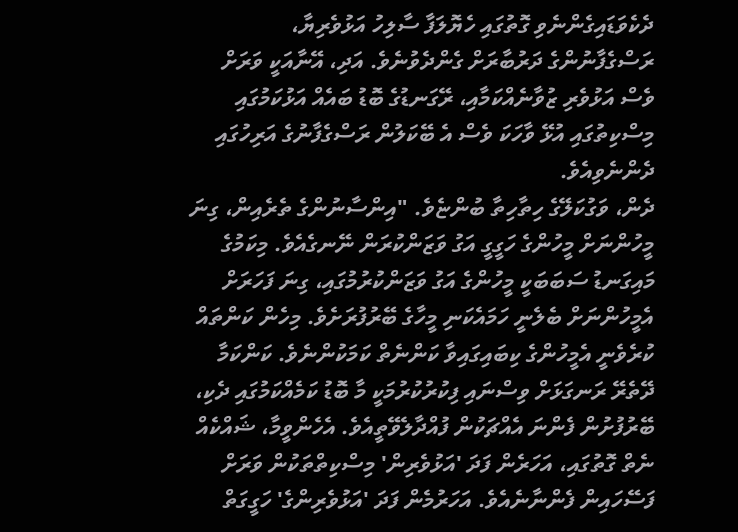ދެކެވަޑައިގެންނެވި ގޮތުގައި ހެޔޮލަފާ ސާލިހު އަޅުވެރިޔާ، ރަސްގެފާނުންގެ ދަރުބާރަށް ގެންދެވުނެވެ. އަދި، އޭނާއަކީ ވަރަށް ވެސް އަޅުވެރި ޒުވާނެއްކަމާއި، ރޭގަނޑުގެ ބޮޑު ބައެއް އަޅުކަމުގައި މިސްކިތުގައި އުޅޭ ވާހަކަ ވެސް އެ ބޭކަލުން ރަސްގެފާނުގެ އަރިހުގައި ދެންނެވިއެވެ.
ދެން، ވަގުކަލޭގެ ހިތާހިތާ ބުންޏެވެ. "އިންސާނުންގެ ތެރެއިން، ގިނަ މީހުންނަށް މީހުންގެ ހަގީގީ އަގު ވަޒަންކުރަން ނޭނގެއެވެ. މިކަމުގެ މައިގަނޑު ސަބަބަކީ މީހުންގެ އަގު ވަޒަންކުރުމުގައި، ގިނަ ފަހަރަށް އެމީހުންނަށް ބެލެނީ ހަމައެކަނި މީހާގެ ބޭރުފުރަށެވެ. މިހެން ކަންތައް ކުރެވެނީ އެމީހުންގެ ކިބައިގައިވާ ކަންނެތް ކަމަކުންނެވެ. ކަންކަމާ ދޭތެރޭ ރަނގަޅަށް ވިސްނައި ފިކުރުކުރުމަކީ މާ ބޮޑު ކަމެއްކަމުގައި ދެކި، ބޭރުފުށުން ފެންނަ އެއްޗަކުން ފުއްދާލެވޭތީއެވެ. އެހެންވީމާ، ޝައްކެއް ނެތް ގޮތުގައި، އަހަރެން ފަދަ 'އަޅުވެރިން' މިސްކިތްތަކުން ވަރަށް ފަސޭހައިން ފެންނާނެއެވެ. އަހަރުމެން ފަދަ 'އަޅުވެރިންގެ' ހަގީގަތް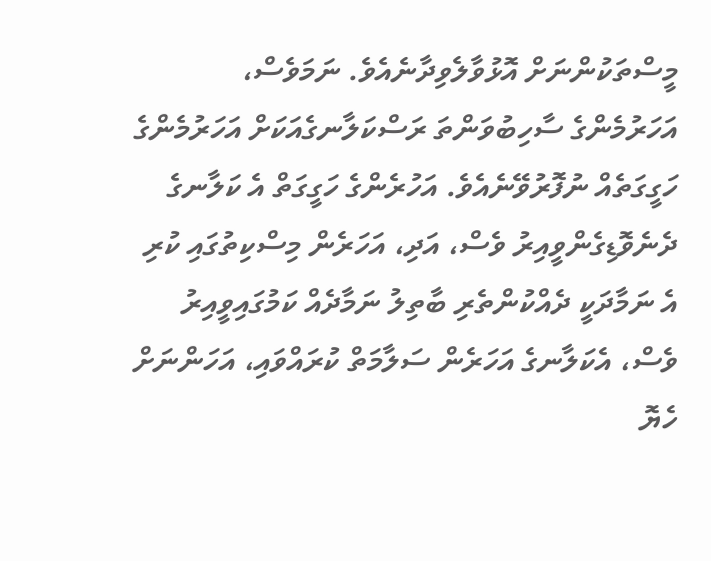މީސްތަކުންނަށް އޮޅުވާލެވިދާނެއެވެ. ނަމަވެސް، އަހަރުމެންގެ ސާހިބުވަންތަ ރަސްކަލާނގެއަކަށް އަހަރުމެންގެ ހަގީގަތެއް ނުފޮރުވޭނެއެވެ. އަހުރެންގެ ހަގީގަތް އެ ކަލާނގެ ދެނެވޮޑިގެންވީއިރު ވެސް، އަދި، އަހަރެން މިސްކިތުގައި ކުރި އެ ނަމާދަކީ ދެއްކުންތެރި ބާތިލު ނަމާދެއް ކަމުގައިވީއިރު ވެސް، އެކަލާނގެ އަހަރެން ސަލާމަތް ކުރައްވައި، އަހަންނަށް ހެޔޮ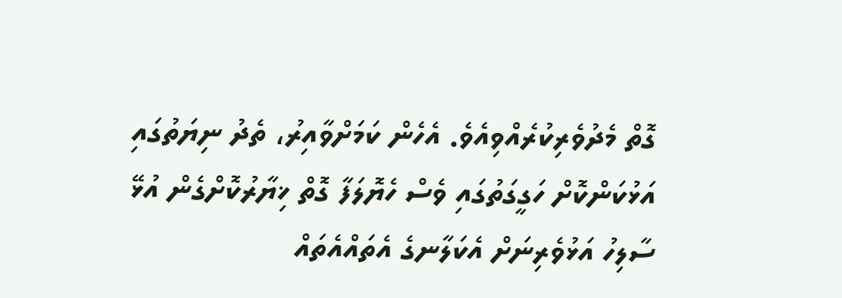ގޮތް މެދުވެރިކުރެއްވިއެވެ. އެހެން ކަމަށްވާއިރު، ތެދު ނިޔަތުގައި އަޅުކަންކޮށް ހަގީގަތުގައި ވެސް ހެޔޮލަފާ ގޮތް ޚިޔާރުކޮށްގެން އުޅޭ ސާލިހު އަޅުވެރިނަށް އެކަލާނގެ އެތައްއެތައް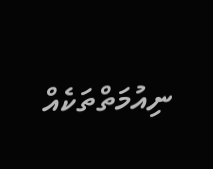ނިއުމަތްތަކެއް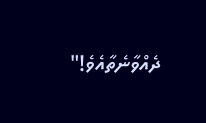ދެއްވާނެތާއެވެ!"